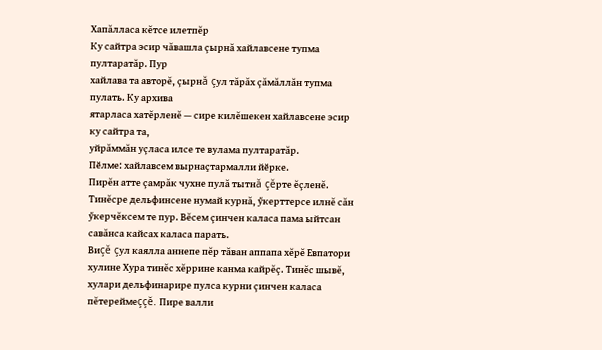Хапăлласа кĕтсе илетпĕр
Ку сайтра эсир чăвашла çырнă хайлавсене тупма пултаратăр. Пур
хайлава та авторĕ, çырнă çул тăрăх çăмăллăн тупма пулать. Ку архива
ятарласа хатĕрленĕ — сире килĕшекен хайлавсене эсир ку сайтра та,
уйрăммăн уçласа илсе те вулама пултаратăр.
Пӗлме: хайлавсем вырнаҫтармалли йӗрке.
Пирĕн атте çамрăк чухне пулă тытнă çĕрте ĕçленĕ. Тинĕсре дельфинсене нумай курнă, ӳкерттерсе илнĕ сăн ӳкерчĕксем те пур. Вĕсем çинчен каласа пама ыйтсан савăнса кайсах каласа парать.
Виçĕ çул каялла аннепе пĕр тăван аппапа хĕрĕ Евпатори хулине Хура тинĕс хĕррине канма кайрĕç. Тинĕс шывĕ, хулари дельфинарире пулса курни çинчен каласа пĕтереймеççĕ. Пире валли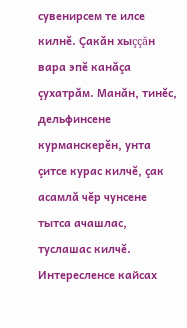сувенирсем те илсе килнĕ. Çакăн хыççăн вара эпĕ канăçа çухатрăм. Манăн, тинĕс, дельфинсене курманскерĕн, унта çитсе курас килчĕ, çак асамлă чĕр чунсене тытса ачашлас, туслашас килчĕ. Интересленсе кайсах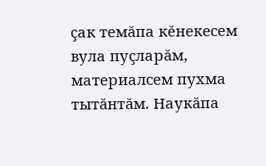çак темăпа кĕнекесем вула пуçларăм, материалсем пухма тытăнтăм. Наукăпа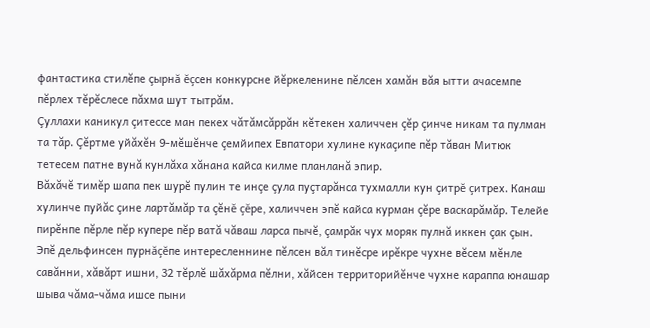фантастика стилĕпе çырнă ĕçсен конкурсне йĕркеленине пĕлсен хамăн вăя ытти ачасемпе пĕрлех тĕрĕслесе пăхма шут тытрăм.
Çуллахи каникул çитессе ман пекех чăтăмсăррăн кĕтекен халиччен çĕр çинче никам та пулман та тăр. Çĕртме уйăхĕн 9-мĕшĕнче çемйипех Евпатори хулине кукаçипе пĕр тăван Митюк тетесем патне вунă кунлăха хăнана кайса килме планланă эпир.
Вăхăчĕ тимĕр шапа пек шурĕ пулин те инçе çула пуçтарăнса тухмалли кун çитрĕ çитрех. Канаш хулинче пуйăс çине лартăмăр та çĕнĕ çĕре, халиччен эпĕ кайса курман çĕре васкарăмăр. Телейе пирĕнпе пĕрле пĕр купере пĕр ватă чăваш ларса пычĕ, çамрăк чух моряк пулнă иккен çак çын. Эпĕ дельфинсен пурнăçĕпе интересленнине пĕлсен вăл тинĕсре ирĕкре чухне вĕсем мĕнле савăнни, хăвăрт ишни, 32 тĕрлĕ шăхăрма пĕлни, хăйсен территорийĕнче чухне караппа юнашар шыва чăма-чăма ишсе пыни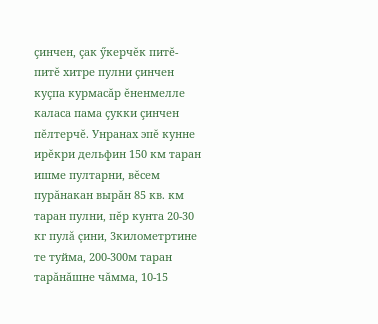çинчен, çак ӳкерчĕк питĕ-питĕ хитре пулни çинчен куçпа курмасăр ĕненмелле каласа пама çукки çинчен пĕлтерчĕ. Унранах эпĕ кунне ирĕкри дельфин 150 км таран ишме пултарни, вĕсем пурăнакан вырăн 85 кв. км таран пулни, пĕр кунта 20-30 кг пулă çини, 3километртине те туйма, 200-300м таран тарăнăшне чăмма, 10-15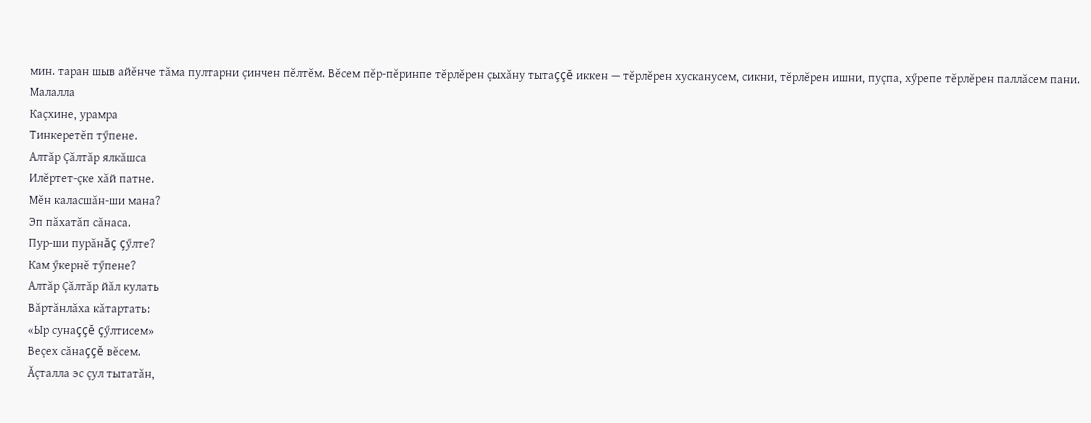мин. таран шыв айĕнче тăма пултарни çинчен пĕлтĕм. Вĕсем пĕр-пĕринпе тĕрлĕрен çыхăну тытаççĕ иккен — тĕрлĕрен хусканусем, сикни, тĕрлĕрен ишни, пуçпа, хӳрепе тĕрлĕрен паллăсем пани.
Малалла
Каçхине, урамра
Тинкеретĕп тӳпене.
Алтăр Çăлтăр ялкăшса
Илĕртет-çке хăй патне.
Мĕн каласшăн-ши мана?
Эп пăхатăп сăнаса.
Пур-ши пурăнăç çӳлте?
Кам ӳкернĕ тӳпене?
Алтăр Çăлтăр йăл кулать
Вăртăнлăха кăтартать:
«Ыр сунаççĕ çӳлтисем»
Веçех сăнаççĕ вĕсем.
Ăçталла эс çул тытатăн,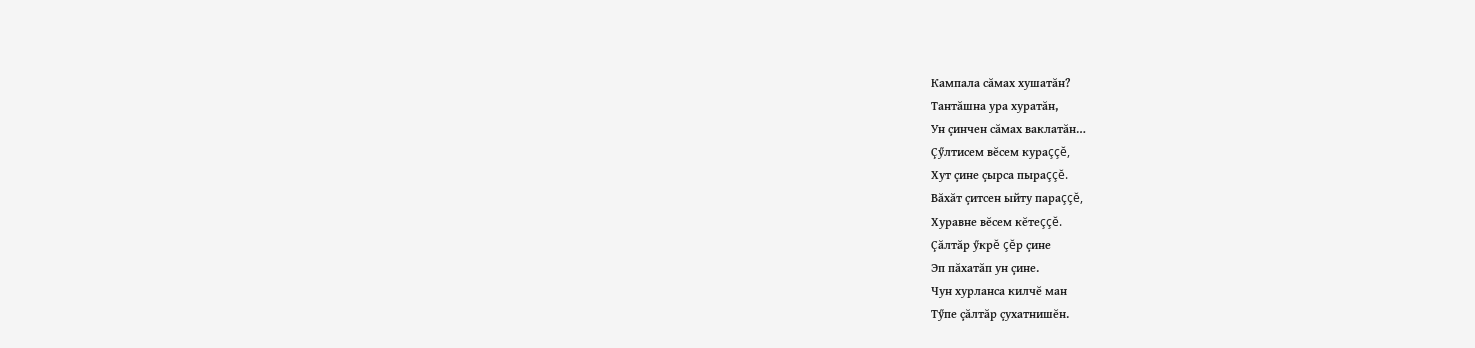Кампала сăмах хушатăн?
Тантăшна ура хуратăн,
Ун çинчен сăмах ваклатăн…
Çӳлтисем вĕсем кураççĕ,
Хут çине çырса пыраççĕ.
Вăхăт çитсен ыйту параççĕ,
Хуравне вĕсем кĕтеççĕ.
Çăлтăр ӳкрĕ çĕр çине
Эп пăхатăп ун çине.
Чун хурланса килчĕ ман
Тӳпе çăлтăр çухатнишĕн.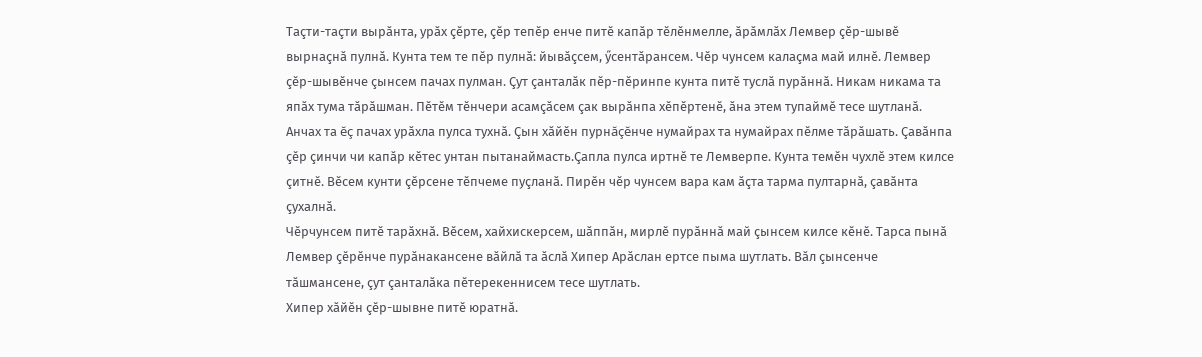Таçти-таçти вырăнта, урăх çĕрте, çĕр тепĕр енче питĕ капăр тĕлĕнмелле, ăрăмлăх Лемвер çĕр-шывĕ вырнаçнă пулнă. Кунта тем те пĕр пулнă: йывăçсем, ӳсентăрансем. Чĕр чунсем калаçма май илнĕ. Лемвер çĕр-шывĕнче çынсем пачах пулман. Çут çанталăк пĕр-пĕринпе кунта питĕ туслă пурăннă. Никам никама та япăх тума тăрăшман. Пĕтĕм тĕнчери асамçăсем çак вырăнпа хĕпĕртенĕ, ăна этем тупаймĕ тесе шутланă.
Анчах та ĕç пачах урăхла пулса тухнă. Çын хăйĕн пурнăçĕнче нумайрах та нумайрах пĕлме тăрăшать. Çавăнпа çĕр çинчи чи капăр кĕтес унтан пытанаймасть.Çапла пулса иртнĕ те Лемверпе. Кунта темĕн чухлĕ этем килсе çитнĕ. Вĕсем кунти çĕрсене тĕпчеме пуçланă. Пирĕн чĕр чунсем вара кам ăçта тарма пултарнă, çавăнта çухалнă.
Чĕрчунсем питĕ тарăхнă. Вĕсем, хайхискерсем, шăппăн, мирлĕ пурăннă май çынсем килсе кĕнĕ. Тарса пынă Лемвер çĕрĕнче пурăнакансене вăйлă та ăслă Хипер Арăслан ертсе пыма шутлать. Вăл çынсенче тăшмансене, çут çанталăка пĕтерекеннисем тесе шутлать.
Хипер хăйĕн çĕр-шывне питĕ юратнă.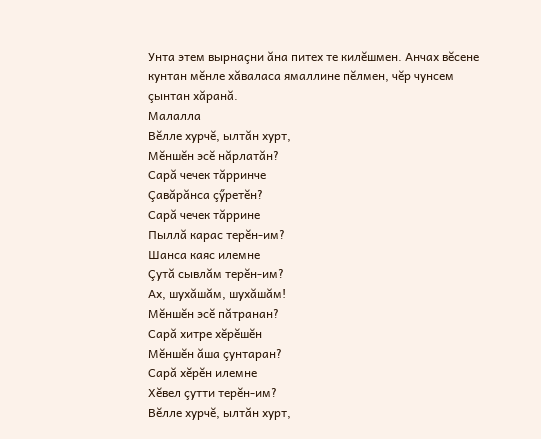Унта этем вырнаçни ăна питех те килĕшмен. Анчах вĕсене кунтан мĕнле хăваласа ямаллине пĕлмен, чĕр чунсем çынтан хăранă.
Малалла
Вĕлле хурчĕ, ылтăн хурт,
Мĕншĕн эсĕ нăрлатăн?
Сарă чечек тăрринче
Çавăрăнса çӳретĕн?
Сарă чечек тăррине
Пыллă карас терĕн-им?
Шанса каяс илемне
Çутă сывлăм терĕн-им?
Ах, шухăшăм, шухăшăм!
Мĕншĕн эсĕ пăтранан?
Сарă хитре хĕрĕшĕн
Мĕншĕн ăша çунтаран?
Сарă хĕрĕн илемне
Хĕвел çутти терĕн-им?
Вĕлле хурчĕ, ылтăн хурт,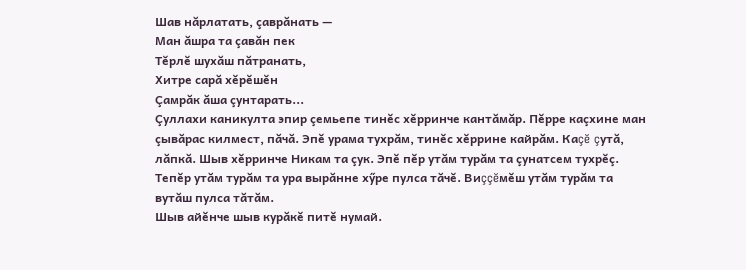Шав нăрлатать, çаврăнать —
Ман ăшра та çавăн пек
Тĕрлĕ шухăш пăтранать,
Хитре сарă хĕрĕшĕн
Çамрăк ăша çунтарать...
Çуллахи каникулта эпир çемьепе тинĕс хĕрринче кантăмăр. Пĕрре каçхине ман çывăрас килмест, пăчă. Эпĕ урама тухрăм, тинĕс хĕррине кайрăм. Каçĕ çутă, лăпкă. Шыв хĕрринче Никам та çук. Эпĕ пĕр утăм турăм та çунатсем тухрĕç. Тепĕр утăм турăм та ура вырăнне хӳре пулса тăчĕ. Виççĕмĕш утăм турăм та вутăш пулса тăтăм.
Шыв айĕнче шыв курăкĕ питĕ нумай.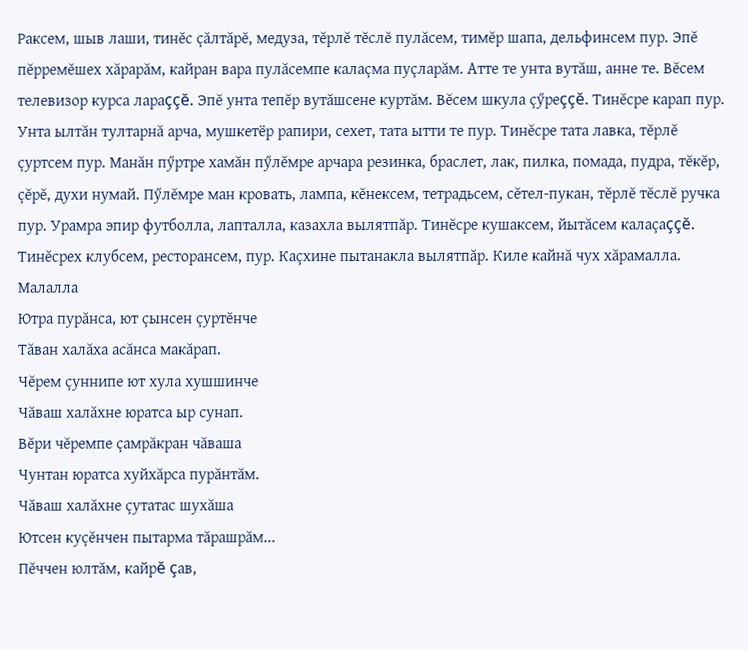Раксем, шыв лаши, тинĕс çăлтăрĕ, медуза, тĕрлĕ тĕслĕ пулăсем, тимĕр шапа, дельфинсем пур. Эпĕ пĕрремĕшех хăрарăм, кайран вара пулăсемпе калаçма пуçларăм. Атте те унта вутăш, анне те. Вĕсем телевизор курса лараççĕ. Эпĕ унта тепĕр вутăшсене куртăм. Вĕсем шкула çӳреççĕ. Тинĕсре карап пур. Унта ылтăн тултарнă арча, мушкетёр рапири, сехет, тата ытти те пур. Тинĕсре тата лавка, тĕрлĕ çуртсем пур. Манăн пӳртре хамăн пӳлĕмре арчара резинка, браслет, лак, пилка, помада, пудра, тĕкĕр, çĕрĕ, духи нумай. Пӳлĕмре ман кровать, лампа, кĕнексем, тетрадьсем, сĕтел-пукан, тĕрлĕ тĕслĕ ручка пур. Урамра эпир футболла, лапталла, казахла вылятпăр. Тинĕсре кушаксем, йытăсем калаçаççĕ. Тинĕсрех клубсем, ресторансем, пур. Каçхине пытанакла вылятпăр. Киле кайнă чух хăрамалла.
Малалла
Ютра пурăнса, ют çынсен çуртĕнче
Тăван халăха асăнса макăрап.
Чĕрем çуннипе ют хула хушшинче
Чăваш халăхне юратса ыр сунап.
Вĕри чĕремпе çамрăкран чăваша
Чунтан юратса хуйхăрса пурăнтăм.
Чăваш халăхне çутатас шухăша
Ютсен куçĕнчен пытарма тăрашрăм...
Пĕччен юлтăм, кайрĕ çав,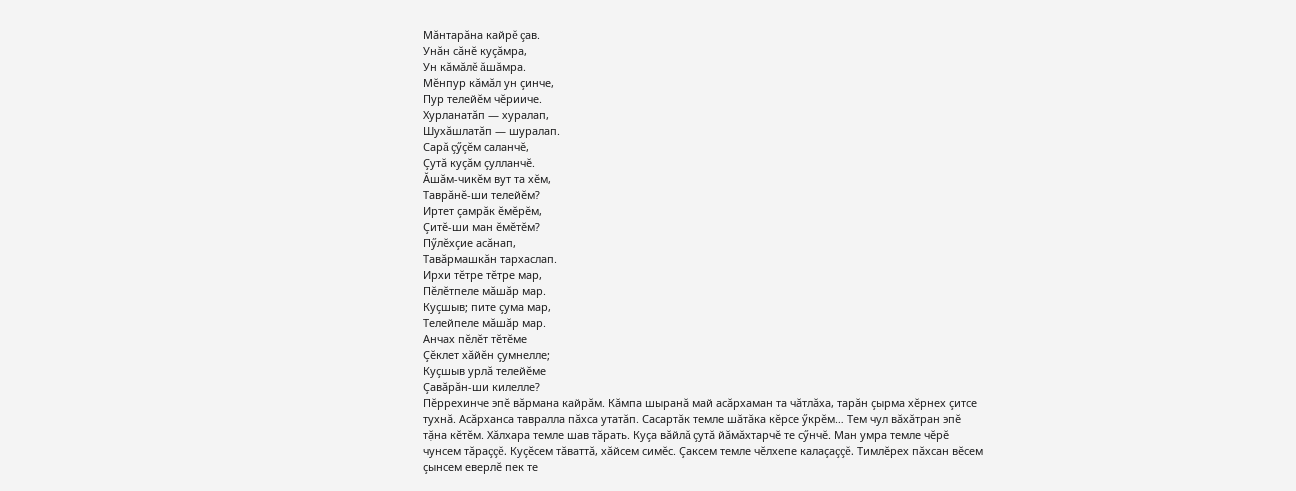Мăнтарăна кайрĕ çав.
Унăн сăнĕ куçăмра,
Ун кăмăлĕ ăшăмра.
Мĕнпур кăмăл ун çинче,
Пур телейĕм чĕрииче.
Хурланатăп — хуралап,
Шухăшлатăп — шуралап.
Сарă çӳçĕм саланчĕ,
Çутă куçăм çулланчĕ.
Ăшăм-чикĕм вут та хĕм,
Таврăнĕ-ши телейĕм?
Иртет çамрăк ĕмĕрĕм,
Çитĕ-ши ман ĕмĕтĕм?
Пӳлĕхçие асăнап,
Тавăрмашкăн тархаслап.
Ирхи тĕтре тĕтре мар,
Пĕлĕтпеле мăшăр мар.
Куçшыв; пите çума мар,
Телейпеле мăшăр мар.
Анчах пĕлĕт тĕтĕме
Çĕклет хăйĕн çумнелле;
Куçшыв урлă телейĕме
Çавăрăн-ши килелле?
Пĕррехинче эпĕ вăрмана кайрăм. Кăмпа шыранă май асăрхаман та чăтлăха, тарăн çырма хĕрнех çитсе тухнă. Асăрханса тавралла пăхса утатăп. Сасартăк темле шăтăка кĕрсе ӳкрĕм… Тем чул вăхăтран эпĕ тặна кĕтĕм. Хăлхара темле шав тăрать. Куçа вăйлă çутă йăмăхтарчĕ те сӳнчĕ. Ман умра темле чĕрĕ чунсем тăраççĕ. Куçĕсем тăваттă, хăйсем симĕс. Çаксем темле чĕлхепе калаçаççĕ. Тимлĕрех пăхсан вĕсем çынсем еверлĕ пек те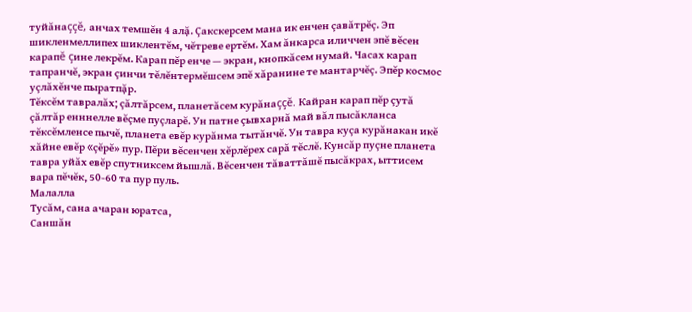туйăнаççĕ, анчах темшĕн 4 алặ. Çакскерсем мана ик енчен çавăтрĕç. Эп шикленмеллипех шиклентĕм, чĕтреве ертĕм. Хам ăнкарса иличчен эпĕ вĕсен карапĕ çине лекрĕм. Карап пĕр енче — экран, кнопкăсем нумай. Часах карап тапранчĕ, экран çинчи тĕлĕнтермĕшсем эпĕ хăранине те мантарчĕç. Эпĕр космос уçлăхĕнче пыратпặр.
Тĕксĕм тавралăх; çăлтăрсем, планетăсем курăнаççĕ. Кайран карап пĕр çутă çăлтăр енннелле вĕçме пуçларĕ. Ун патне çывхарнă май вăл пысăкланса тĕксĕмленсе пычĕ, планета евĕр курăнма тытăнчĕ. Ун тавра куçа курăнакан икĕ хăйне евĕр «çĕрĕ» пур. Пĕри вĕсенчен хĕрлĕрех сарă тĕслĕ. Кунсăр пуçне планета тавра уйăх евĕр спутниксем йышлă. Вĕсенчен тăваттăшĕ пысăкрах, ыттисем вара пĕчĕк, 50-60 та пур пуль.
Малалла
Тусăм, сана ачаран юратса,
Саншăн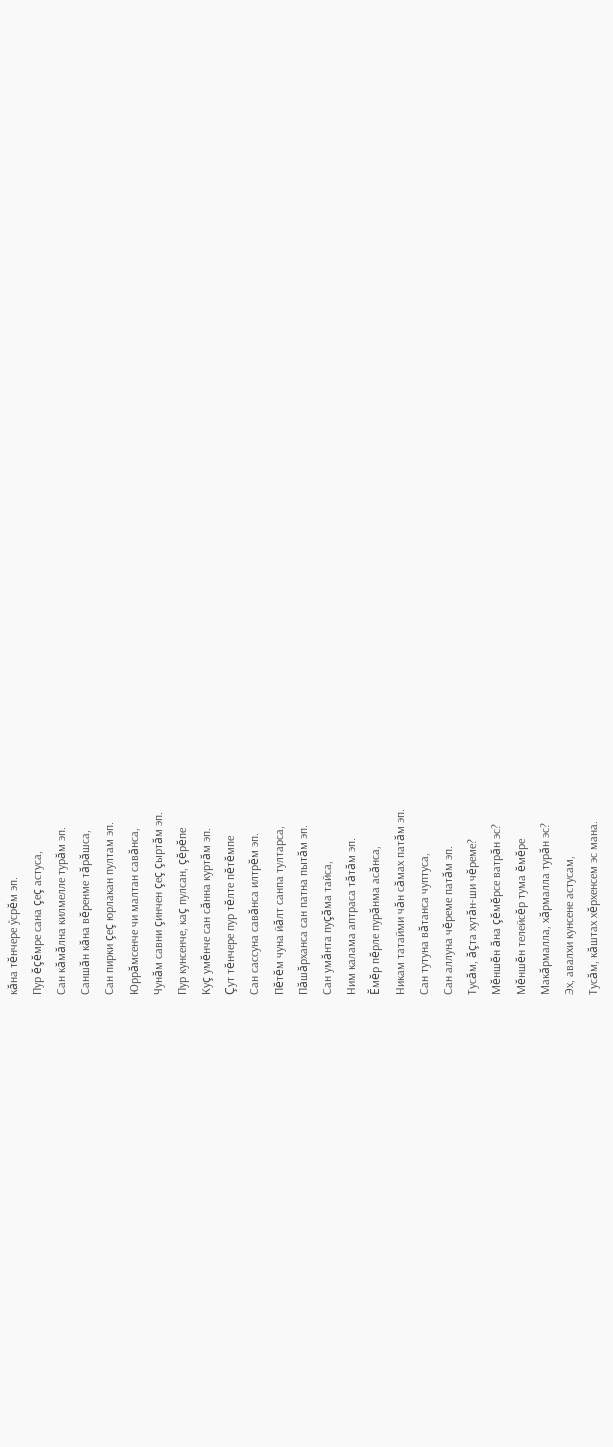кăна тĕнчере ӳсрĕм эп.
Пур ĕçĕмре сана çеç астуса,
Сан кăмăлна килмелле турăм эп.
Саншăн кăна вĕренме тăрăшса,
Сан пирки çеç юрлакан пултам эп.
Юррăмсенче чи малтан савăнса,
Чунăм савни çинчен çеç çыртăм эп.
Пур кунсенче, каç пулсан, çĕрĕпе
Куç умĕнче сан сăнна куртăм эп.
Çут тĕнчере пур тĕлте пĕтĕмпе
Сан сассуна савăнса илтрĕм эп.
Пĕтĕм чуна йăлт санпа тултарса,
Пăшăрханса сан патна пытăм эп.
Сан умăнта пуçăма тайса,
Ним калама аптраса тăтăм эп.
Ĕмĕр пĕрле пурăнма асăнса,
Никам татайми чăн сăмах патăм эп.
Сан тутуна вăтанса чуптуса,
Сан аллуна чĕреме патăм эп.
Тусăм, ăçта хутăн-ши чĕреме?
Мĕншĕн ăна çĕмĕрсе ватрăн эс?
Мĕншĕн телейсĕр тума ĕмĕре
Макăрмалла, хăрмалла турăн эс?
Эх, авалхи кунсене астусам,
Тусăм, кăштах хĕрхенсем эс мана.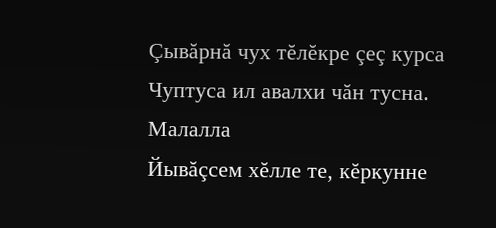Çывăрнă чух тĕлĕкре çеç курса
Чуптуса ил авалхи чăн тусна.
Малалла
Йывăçсем хĕлле те, кĕркунне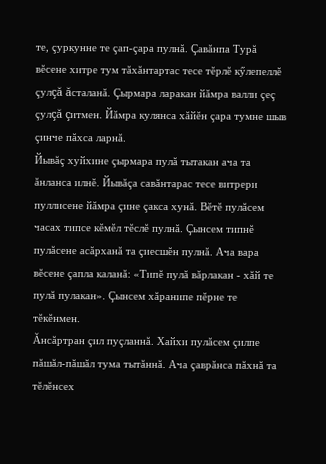те, çуркунне те çап-çара пулнă. Çавăнпа Турă вĕсене хитре тум тăхăнтартас тесе тĕрлĕ кӳлепеллĕ çулçă ăсталанă. Çырмара ларакан йăмра валли çеç çулçă çитмен. Йăмра кулянса хăйĕн çара тумне шыв çинче пăхса ларнă.
Йывăç хуйхине çырмара пулă тытакан ача та ăнланса илнĕ. Йывăçа савăнтарас тесе витрери пуллисене йăмра çине çакса хунă. Вĕтĕ пулăсем часах типсе кĕмĕл тĕслĕ пулнă. Çынсем типнĕ пулăсене асăрханă та çиесшĕн пулнă. Ача вара вĕсене çапла каланă: «Типĕ пулă вăрлакан - хăй те пулă пулакан». Çынсем хăранипе пĕрне те тĕкĕнмен.
Ăнсăртран çил пуçланнă. Хайхи пулăсем çилпе пăшăл-пăшăл тума тытăннă. Ача çаврăнса пăхнă та тĕлĕнсех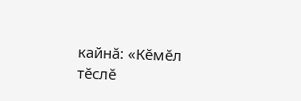кайнă: «Кĕмĕл тĕслĕ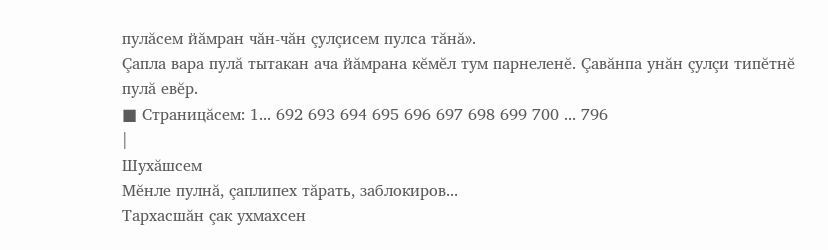пулăсем йăмран чăн-чăн çулçисем пулса тăнă».
Çапла вара пулă тытакан ача йăмрана кĕмĕл тум парнеленĕ. Çавăнпа унăн çулçи типĕтнĕ пулă евĕр.
■ Страницăсем: 1... 692 693 694 695 696 697 698 699 700 ... 796
|
Шухăшсем
Мĕнле пулнă, çаплипех тăрать, заблокиров...
Тархасшăн çак ухмахсен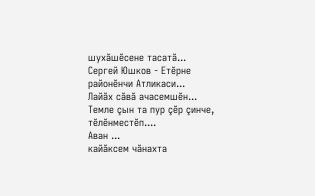шухăшĕсене тасатă...
Сергей Юшков - Етĕрне районĕнчи Атликаси...
Лайăх сăвă ачасемшĕн...
Темле çын та пур çĕр çинче, тĕлĕнместĕп....
Аван ...
кайăксем чăнахта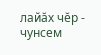лайăх чĕр - чунсем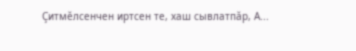Çитмĕлсенчен иртсен те, хаш сывлатпăр, А...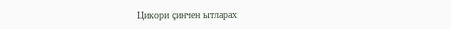Цикори çинчен ытларах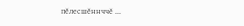пĕлесшĕннччĕ ...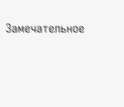Замечательное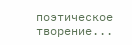поэтическое творение...